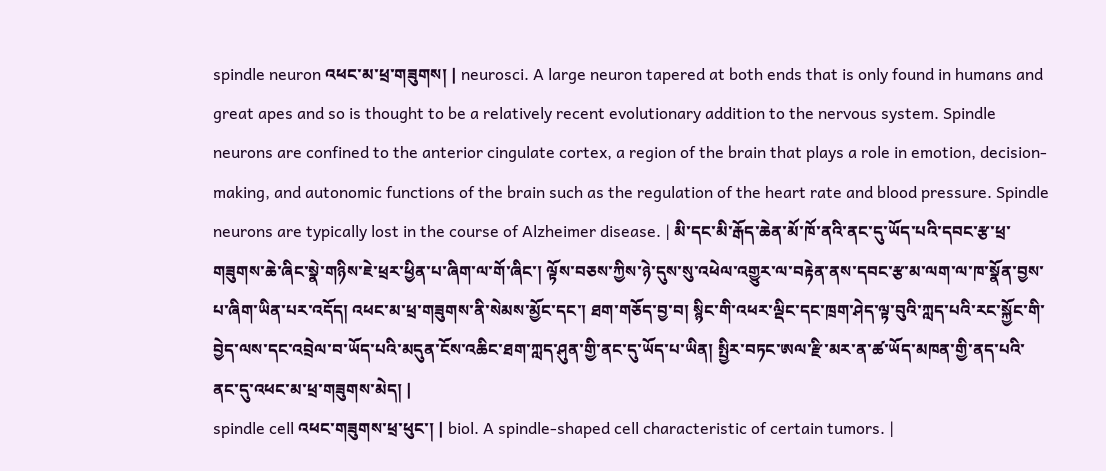spindle neuron འཕང་མ་ཕྲ་གཟུགས། | neurosci. A large neuron tapered at both ends that is only found in humans and great apes and so is thought to be a relatively recent evolutionary addition to the nervous system. Spindle neurons are confined to the anterior cingulate cortex, a region of the brain that plays a role in emotion, decision-making, and autonomic functions of the brain such as the regulation of the heart rate and blood pressure. Spindle neurons are typically lost in the course of Alzheimer disease. | མི་དང་མི་རྒོད་ཆེན་མོ་ཁོ་ནའི་ནང་དུ་ཡོད་པའི་དབང་རྩ་ཕྲ་གཟུགས་ཆེ་ཞིང་སྣེ་གཉིས་ཇེ་ཕྲར་ཕྱིན་པ་ཞིག་ལ་གོ་ཞིང་། ལྟོས་བཅས་ཀྱིས་ཉེ་དུས་སུ་འཕེལ་འགྱུར་ལ་བརྟེན་ནས་དབང་རྩ་མ་ལག་ལ་ཁ་སྣོན་བྱས་པ་ཞིག་ཡིན་པར་འདོད། འཕང་མ་ཕྲ་གཟུགས་ནི་སེམས་མྱོང་དང་། ཐག་གཅོད་བྱ་བ། སྙིང་གི་འཕར་ལྡིང་དང་ཁྲག་ཤེད་ལྟ་བུའི་ཀླད་པའི་རང་སྐྱོང་གི་བྱེད་ལས་དང་འབྲེལ་བ་ཡོད་པའི་མདུན་ངོས་འཆིང་ཐག་ཀླད་ཤུན་གྱི་ནང་དུ་ཡོད་པ་ཡིན། སྤྱིར་བཏང་ཨལ་རྫི་མར་ན་ཚ་ཡོད་མཁན་གྱི་ནད་པའི་ནང་དུ་འཕང་མ་ཕྲ་གཟུགས་མེད། |
spindle cell འཕང་གཟུགས་ཕྲ་ཕུང་། | biol. A spindle-shaped cell characteristic of certain tumors. |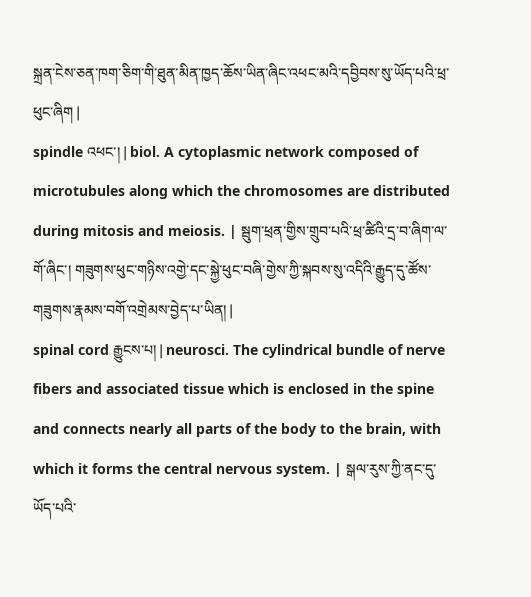སྐྲན་ངེས་ཅན་ཁག་ཅིག་གི་ཐུན་མིན་ཁྱད་ཆོས་ཡིན་ཞིང་འཕང་མའི་དབྱིབས་སུ་ཡོད་པའི་ཕྲ་ཕུང་ཞིག |
spindle འཕང་། | biol. A cytoplasmic network composed of microtubules along which the chromosomes are distributed during mitosis and meiosis. | སྦུག་ཕྲན་གྱིས་གྲུབ་པའི་ཕྲ་ཚིའི་དྲ་བ་ཞིག་ལ་གོ་ཞིང་། གཟུགས་ཕུང་གཉིས་འགྱེ་དང་སྐྱེ་ཕུང་བཞི་གྱེས་ཀྱི་སྐབས་སུ་འདིའི་རྒྱུད་དུ་ཚོས་གཟུགས་རྣམས་བགོ་འགྲེམས་བྱེད་པ་ཡིན། |
spinal cord རྒྱུངས་པ། | neurosci. The cylindrical bundle of nerve fibers and associated tissue which is enclosed in the spine and connects nearly all parts of the body to the brain, with which it forms the central nervous system. | སྒལ་རུས་ཀྱི་ནང་དུ་ཡོད་པའི་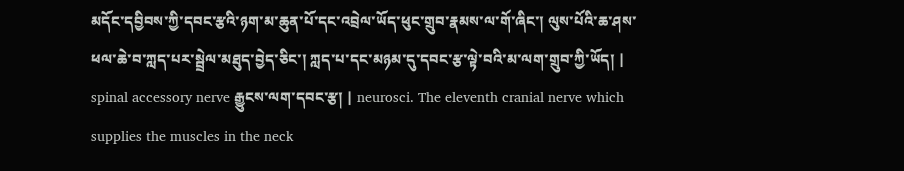མདོང་དབྱིབས་ཀྱི་དབང་རྩའི་ཉག་མ་ཆུན་པོ་དང་འབྲེལ་ཡོད་ཕུང་གྲུབ་རྣམས་ལ་གོ་ཞིང་། ལུས་པོའི་ཆ་ཤས་ཕལ་ཆེ་བ་ཀླད་པར་སྦྲེལ་མཐུད་བྱེད་ཅིང་། ཀླད་པ་དང་མཉམ་དུ་དབང་རྩ་ལྟེ་བའི་མ་ལག་གྲུབ་ཀྱི་ཡོད། |
spinal accessory nerve རྒྱུངས་ལག་དབང་རྩ། | neurosci. The eleventh cranial nerve which supplies the muscles in the neck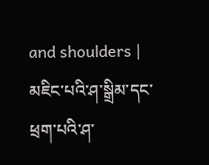and shoulders | མཇིང་པའི་ཤ་སྒྲིམ་དང་ཕྲག་པའི་ཤ་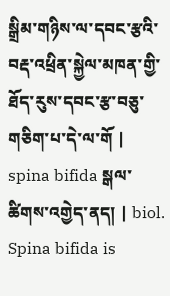སྒྲིམ་གཉིས་ལ་དབང་རྩའི་བརྡ་འཕྲིན་སྐྱེལ་མཁན་གྱི་ཐོད་རུས་དབང་རྩ་བཅུ་གཅིག་པ་དེ་ལ་གོ |
spina bifida སྒལ་ཚིགས་འགྱེད་ནད། | biol. Spina bifida is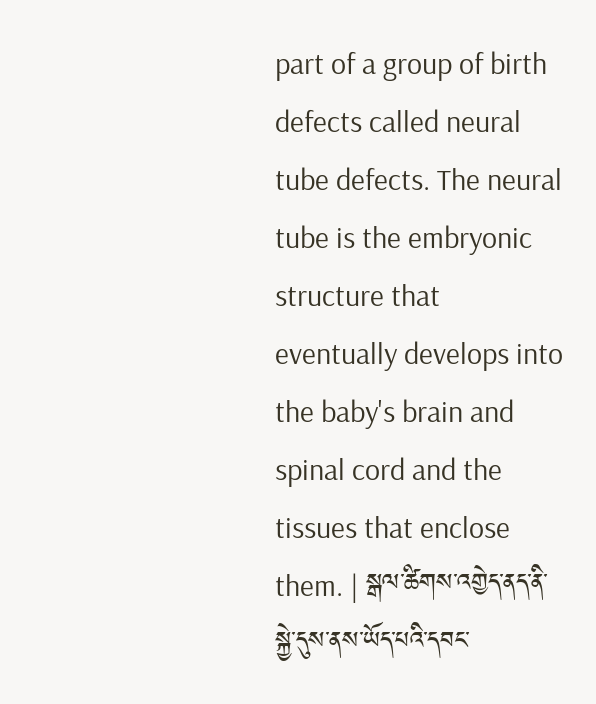part of a group of birth defects called neural tube defects. The neural tube is the embryonic structure that eventually develops into the baby's brain and spinal cord and the tissues that enclose them. | སྒལ་ཚིགས་འགྱེད་ནད་ནི་སྐྱེ་དུས་ནས་ཡོད་པའི་དབང་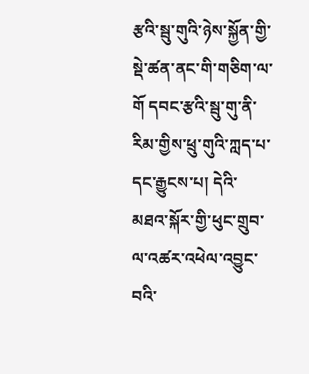རྩའི་སྦུ་གུའི་ཉེས་སྐྱོན་གྱི་སྡེ་ཚན་ནང་གི་གཅིག་ལ་གོ དབང་རྩའི་སྦུ་གུ་ནི་རིམ་གྱིས་ཕྲུ་གུའི་ཀླད་པ་དང་རྒྱུངས་པ། དེའི་མཐའ་སྐོར་གྱི་ཕུང་གྲུབ་ལ་འཚར་འཕེལ་འབྱུང་བའི་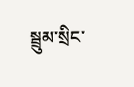སྦྲུམ་སྲིང་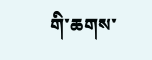གི་ཆགས་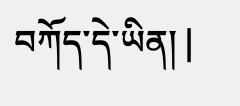བཀོད་དེ་ཡིན། |